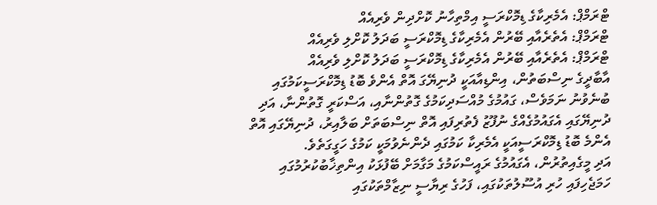ޓްރަމްޕް: އެމެރިކާގެ ޑިމޮކްރަސީ އިމްތިހާނު ކޮށްދިން ވެރިއެއް
ޓްރަމްޕް: އެތެރެއާއި ބޭރުން އެމެރިކާގެ ޑިމޮކްރަސީ ބަދަލު ކޮށްލި ވެރިއެއް
ޓްރަމްޕް: އެތެރެއާއި ބޭރުން އެމެރިކާގެ ޑިމޮކްރަސީ ބަދަލު ކޮށްލި ވެރިއެއް
އާބާދީގެ ނިސްބަތުން، އިންޑިއާއަކީ ދުނިޔޭގަ އޮތް އެންވެ ބޮޑު ޑިމޮކްރަސީކަމުގައި ބުނެވުނު ނަމަވެސް، ގައުމުގެ މުއްސަދިކަމުގެ ގޮތުންނާއި، އަސްކަރީ ގޮތުންނާ، އަދި ދުނިޔޭގައި އެގައުމުގެއްގެ ނުފޫޒު ފެތުރިފައި އޮތް ނިސްބަތަށް ބަލާއިރު، ދުނިޔޭގައި އޮތް އެންމެ ބޮޑު ޑިމޮކްރަސީއަކީ އެމެރިކާ ކަމުގައި ދެންނެވުމަކީ ކަމުގެ ހަގީގަތެވެ.
އަދި މީގެއިތުރުން، އެގައުމުގެ ރައީސްކަމުގެ މަގާމަށް ބޭފުޅަކު އިންތިޚާބުކުރުމުގައި ހަމަޖެހިފައި ހުރި އުސޫލުތަކުގައި، ފަހުގެ ރިޔާސީ ނިޒާމްތަކުގައި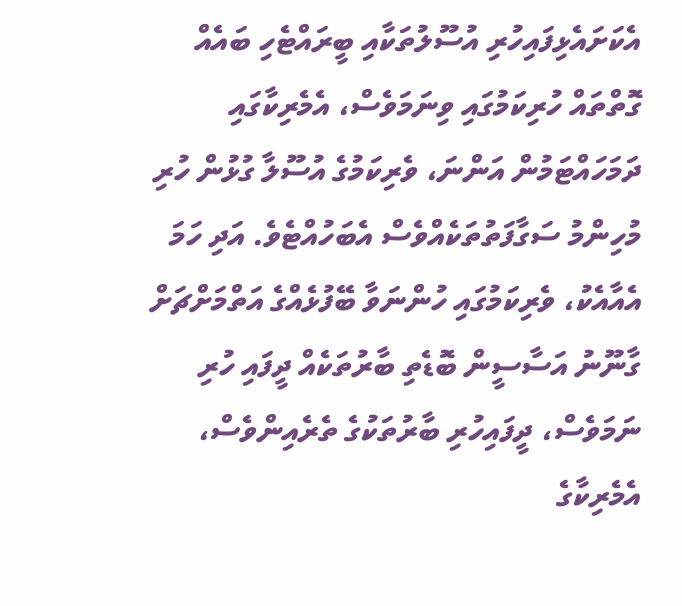އެކަށައެޅިފައިހުރި އުސޫލުތަކާއި ބީރައްޓެހި ބައެއް ގޮތްތައް ހުރިކަމުގައި ވިނަމަވެސް، އެމެރިކާގައި ދަމަހައްޓަމުން އަންނަ، ވެރިކަމުގެ އުސޫލާ ގުޅުން ހުރި މުހިންމު ސަގާފަތުތަކެއްވެސް އެބަހުއްޓެވެ. އަދި ހަމަ އެއާއެކު، ވެރިކަމުގައި ހުންނަވާ ބޭފުޅެއްގެ އަތްމަށްޗަށް ގާނޫނު އަސާސީން ބޮޑެތި ބާރުތަކެއް ދީފައި ހުރި ނަމަވެސް، ދީފައިހުރި ބާރުތަކުގެ ތެރެއިންވެސް، އެމެރިކާގެ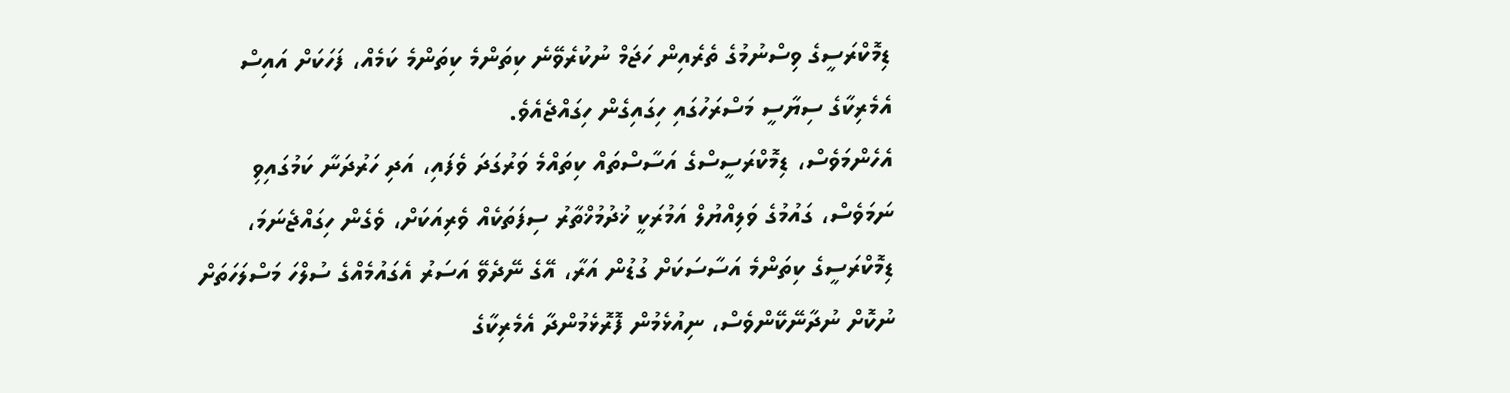ޑިމޮކްރަސީގެ ވިސްނުމުގެ ތެރެއިން ހަޖަމް ނުކުރެވޭނެ ކިތަންމެ ކިތަންމެ ކަމެއް، ފަހަކަށް އައިސް އެމެރިކާގެ ސިޔާސީ މަސްރަހުގައި ހިގައިގެން ހިގައްޖެއެވެ.
އެހެންމަވެސް، ޑިމޮކްރަސީސްގެ އަސާސްތައް ކިތައްމެ ވަރުގަދަ ވެފައި، އަދި ހަރުދަނާ ކަމުގައިވި ނަމަވެސް، ގައުމުގެ ވަލިއްޔުލް އަމުރަކީ ޚުދުމުޚްތާރު ސިފަތަކެއް ވެރިއަކަށް، ވެގެން ހިގައްޖެނަމަ، ޑިމޮކްރަސީގެ ކިތަންމެ އަސާސަކަށް ގުޑުން އަރާ، އޭގެ ނޭދެވޭ އަސަރު އެގައުމެއްގެ ސުލްހަ މަސްލަހަތަށް ނުކޮށް ނުދާނޭކޭންވެސް، ނިއުޅެމުން ފޮރޮޅެމުންދާ އެމެރިކާގެ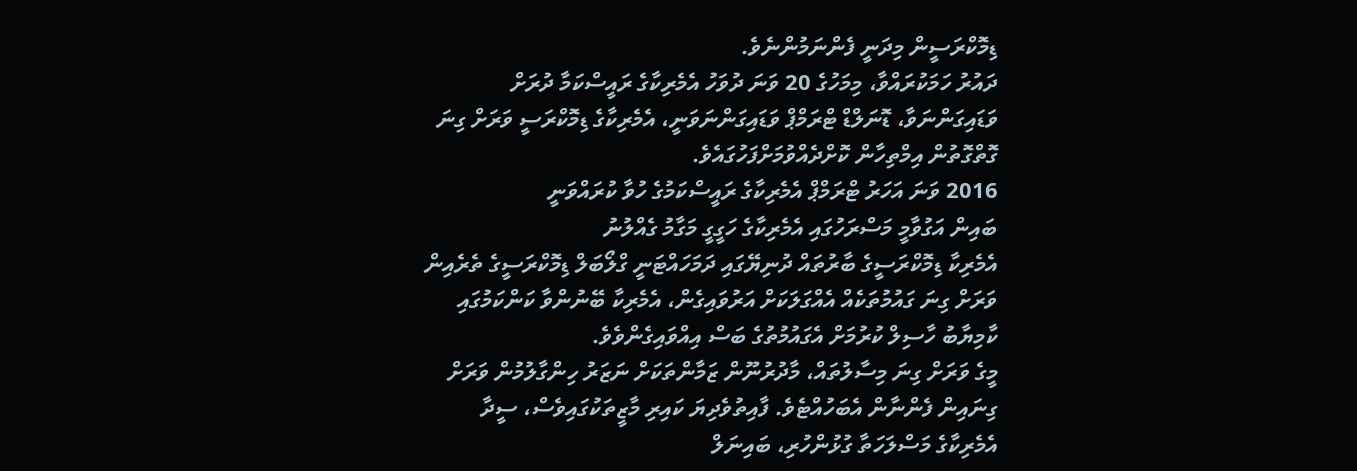ޑިމޮކްރަސީން މިދަނީ ފެންނަމުންނެވެ.
ދައުރު ހަމަކުރައްވާ، މިމަހުގެ 20 ވަނަ ދުވަހު އެމެރިކާގެ ރައީސްކަމާ ދުރަށް ވަޑައިގަންނަވާ، ޑޮނަލްޑް ޓްރަމްޕް ވަޑައިގަންނަވަނީ، އެމެރިކާގެ ޑިމޮކްރަސީ ވަރަށް ގިނަ ގޮތްގޮތުން އިމްތިހާން ކޮށްދެއްވުމަށްފަހުގައެވެ.
2016 ވަނަ އަހަރު ޓްރަމްޕް އެމެރިކާގެ ރައީސްކަމުގެ ހުވާ ކުރައްވަނީ
ބައިން އަގުވާމީ މަސްރަހުގައި އެމެރިކާގެ ހަގީގީ މަގާމު ގެއްލުނު
އެމެރިކާ ޑިމޮކްރަސީގެ ބާރުތައް ދުނިޔޭގައި ދަމަހައްޓަނީ ގްލޯބަލް ޑިމޮކްރަސީގެ ތެރެއިން ވަރަށް ގިނަ ގައުމުތަކެއް އެއްގަލަކަށް އަރުވައިގެން، އެމެރިކާ ބޭނުންވާ ކަންކަމުގައި ކާމިޔާބު ހާސިލް ކުރުމަށް އެގައުމުތުގެ ބަސް އިއްވައިގެންވެވެ.
މީގެ ވަރަށް ގިނަ މިސާލުތައް، މާދުރުނޫން ޒަމާންތަކަށް ނަޒަރު ހިންގާލުމުން ވަރަށް ގިނައިން ފެންނާން އެބަހުއްޓެވެ. ފާއިތުވެދިޔަ ކައިރި މާޒީތަކުގައިވެސް، ސީދާ އެމެރިކާގެ މަސްލަހަތާ ގުޅުންހުރި، ބައިނަލް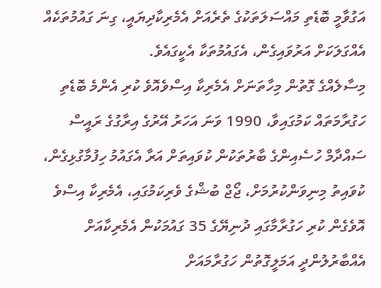އަގުވާމީ ބޮޑެތި މައްސަލަތަކުގެ ތެރެއަށް އެމެރިކާދިޔައީ، ގިނަ ގައުމުތަކެއް އެއްގަލަކަށް އަރުވައިގެން، އެގައުމުތަކާ އެކީގައެވެ.
މިސާލެއްގެ ގޮތުން މިހާތަނަށް އެމެރިކާ އިސްވެއޮވެ ކުރި އެންމެ ބޮޑެތި ހަގުރާމަތައް ކަމުގައިވާ، 1990 ވަނަ އަހަރު އޭރުގެ އިރާގުގެ ރައީސް ސައްދާމް ހުސެއިންގެ ބާރުތަކުން ކުވައިތަށް އަރާ އެގައުމު ހިފުމާގުޅިގެން، ކުވައިތު މިނިވަންކުރުމަށް، ޖޯޖް ބުޝްގެ ވެރިކަމުގައި، އެމެރިކާ އިސްވެ އޮވެގެން ކުރި ހަގުރާމާގައި ދުނިޔޭގެ 35 ގައުމަކުން އެމެރިކާއަށް އެއްބާރުލުންދީ އަމަލީގޮތުން ހަގުރާމައަށް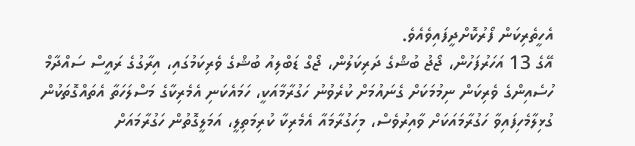އެހީތެރިކަން ފޯރުކޮށްދީފައިވެއެވެ.
އޭގެ 13 އަހަރުފަހުން، ޖޯޖު ބުޝްގެ ދަރިކަލުން، ޖޯގް ޑަބްލިއު ބުޝްގެ ވެރިކަމުގައި، އިރާގުގެ ރައީސް ސައްދާމް ހުސެއިންގެ ވެރިކަން ނިމުމަކަށް ގެނައުމަށް ކުރެވުނު ހަގުރާމާއަކީ، ހަމައެކަނި އެމެރިކާގެ މަސްލަހަތާ އެތައްގޮތަކުން ގުޅިލާމެހިފައިވާ ހަގުރާމައަކަށް ވާއިރުވެސް، މިހަގުރާމައާ އެމެރިކާ ކުރިމަތިލީ، އަމަލީގޮތުން ހަގުރާމައަށް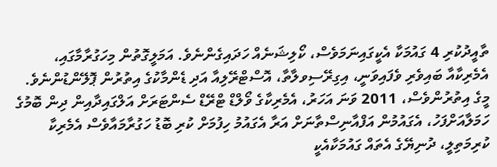ތާއީދުކުރި 4 ގައުމަކާ އެކީގައިނަމަވެސް، ކޯލިޝަނެއް ހަދައިގެންނެވެ. އަމަލީގޮތުން މިހަގުރާމާގައި، އެމެރިކާއާ ބައިވެރި ވެފައިވަނީ، އިގިރޭސިވލާތާ، އޮސްޓްރޭލިއާ އަދި ޑެންމާކުގެ އިތުރުން ޕޮލޭންޑުންނެވެ.
މީގެ އިތުރުންވެސް، 2011 ވަނަ އަހަރު، އެމެރިކާގެ ވޯލްޑް ޓްރޭޑް ސެންޓަރަށް އަލްގައިދާއިން ދިން ބޮމުގެ ހަމަލާއަށްފަހު، އެގައުމުން އަފްއާނިސްތާނަށް އަރާ އެގައުމު ހިފުމަށް ކުރި ބޮޑު ހަގުރާމައާވެސް އެމެރިކާ ކުރިމަތިލީ، ދުނިޔޭގެ އެތައް ގައުމަކާއެކީ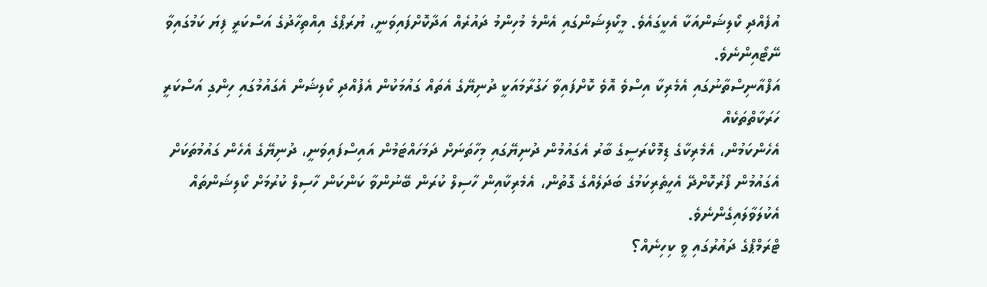އުފެއްދި ކޯލިޝަންއަކާ އެކީގައެވެ. މީކޯލިޝަންގައި އެންމެ މުހިންމު ދައުރެއް އަދާކޮށްފައިވަނީ، ޔުރަޕްގެ އިއްތިހާދުގެ އަސްކަރީ ފިޔަ ކަމުގައިވާ ނޭޓޯއިންނެވެ.
އަފްއާނިސްތާނުގައި އެމެރިކާ އިސްވެ އޮވެ ކޮށްފައިވާ ހަގުރާމައަކީ ދުނިޔޭގެ އެތައް ގައުމަކުން އެފުއްދި ކޯލިޝަން އެގައުމުގައި ހިންގި އަސްކަރީ ހަރަކާތްތަކެއް
އެހެންކަމުން، އެމެރިކާގެ ޑިމޮކްރަސީގެ ބާރު އެގައުމުން ދުނިޔޭގައި މިހާތަނަށް ދަމަހައްޓަމުން އައިސްފައިވަނީ، ދުނިޔޭގެ އެހެން ގައުމުތަކަށް އެގައުމުން ފޯރުކޮށްދޭ އެހީތެރިކަމުގެ ބަދަލެއްގެ ގޮތުން، އެމެރިކާއިން ހާސިލް ކުރަން ބޭނުންވާ ކަންކަން ހާސިލް ކުރުމަށް ކޯލިޝަންތައް އެކުލަވާލައިގެންނެވެ.
ޓްރަމްޕްގެ ދައުރުގައި ވީ ކިހިނެއް؟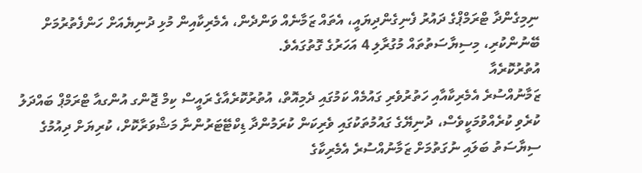ނިމިގެންދާ ޓްރަމްޕްގެ ދައުރު ފެނިގެންދިޔައީ، އެތައް ޒަމާނެއް ވަންދެން، އެމެރިކާއިން މުޅި ދުނިޔެއަށް ހަންފެތުރުމަށް ބޭނުންކުރި، މިސިޔާސަތުތައް މުގުރާލި 4 އަހަރުގެ ގޮތުގައެވެ.
އުތުރުކޮރެއާ
ޒަމާނުއްސުރެ އެމެރިކާއާއި ހަތުރުވެރި ގައުމެއް ކަމުގައި ދެމިއޮތް، އުތުރުކޮރެއާގެ ރައީސް ކިމް ޖޮންގ އުންގއާ ޓްރަމްޕް ބައްދަލު ކުރެވި ކުރެއްވުމަކީވެސް، ދުނިޔޭގެ ގައުމުތަކުގައި ވެރިކަން ކުރަމުންދާ ޑިކްޓޭޓަރުންނާ މަޝްވަރާކޮށް، ކުރިޔަށް ދިއުމުގެ ސިޔާސަތު ބަލައި ނުގަތުމަށް ޒަމާނުއްސުރެ އެމެރިކާގެ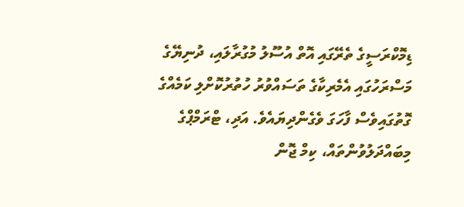ޑިމޮކްރަސީގެ ތެރޭގައި އޮތް އުސޫލު މުގުރާލައި، ދުނިޔޭގެ މަސްރަހުގައި އެމެރިކާގެ ތަސައްވުރު ހުތުރުކޮށްލި ކަމެއްގެ ގޮތުގައިވެސް ފާހަގަ ވެގެންދިޔައެވެ. އަދި، ޓްރަމްޕްގެ މިބައްދަލުވުންތައް، ކިމް ޖޮން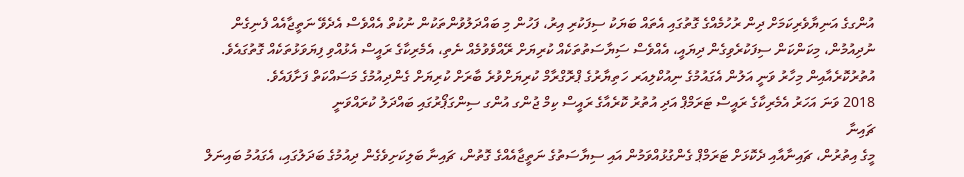އުންގގެ އަނިޔާވެރިކަމަށް ދިން ރުހުމެއްގެ ގޮތުގައި އެތައް ބަޔަކު ސިފަކުރި އިރު، ފަހުން މި ބައްދަލުވުންތަކުން ނުކުތް އެއްވެސް އެދެވޭ ނަތީޖާއެއް ފެނިގެން ނުދިއުމުން، މިކަންކަން ސިފަކުރެވިގެން ދިޔައީ، އެއްވެސް ސަިޔާސަތުތަކެއް ކުރިޔަށް ރޭއްވެވުމެއް ނެތި، އެމެރިކާގެ ރައީސް އެޅުއްވި ފިޔަވަޅުތަކެއް ގޮތުގައެވެ. އުތުރުކޮރެއާއިން މިހާރު ވަނީ އަލުން އެގައުމުގެ ނިއުކްލިއަރ ހަތިޔާރުގެ ޕްރޮގްރާމް ކުރިޔަށްވުރެ ބާރަށް ކުރިޔަށް ގެންދިއުމުގެ މަސައްކަތް ފަށާފައެވެ.
2018 ވަނަ އަހަރު އެމެރިކާގެ ރައީސް ޓަރަމްޕް އަދި އުތުރު ކޮރެއާގެ ރައީސް ކިމް ޖުންގ އުންގ ސިންގަޕޯރުގައި ބައްދަލު ކުރައްވަނީ
ޗައިނާ
މީގެ އިތުރުން، ޗައިނާއާއި ދެކޮޅަށް ޓަރަމްޕް ގެންގުޅުއްވަމުން އައި ސިޔާސަތުގެ ނަތީޖާއެއްގެ ގޮތުން، ޗައިނާ ބަލިކަށިވެގެން ދިއުމުގެ ބަދަލުގައި، އެގައުމު ބައިނަލް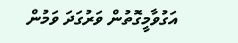އަގުވާމީގޮތުން ވަރުގަދަ ވަމުން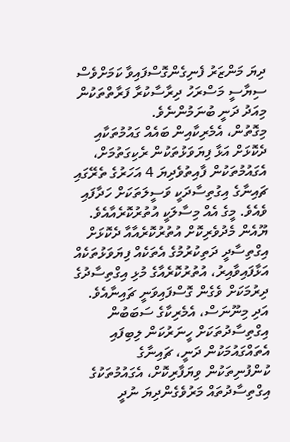ދިޔަ މަންޒަރު ފެނިގެންގޮސްފައިވާ ކަމަށްވެސް ސިޔާސީ މަސްރަހު ދިރާސާކުރާ ފަރާތްތަކުން މިއަދު ދަނީ ބުނަމުންނެވެ.
މިގޮތުން، އެމެރިކާއިން ބައެއް ގައުމުތަކާއި ދެކޮޅަށް އަޅާ ފިޔަވަޅުތަކުން ރެކިގަތުމަށް، އެގައުމުތަކުން ފާއިތުވެދިޔަ 4 އަހަރުގެ ތެރޭގައި ޗައިނާގެ އިގުތިސާދަކީ ވަސީލަތަކަށް ހަދާފައި ވެއެވެ. މީގެ އެއް މިސާލަކީ އުތުރުކޮރެއާއެވެ. ޔޫއެން މެދުވެރިކޮށް އުތުރުކޮރެއާއާ ދެކޮޅަށް އިގްތިސާދީ ދަތިކުރުމުގެ އެތަކެއް ފިޔަވަޅުތަކެއް އަޅާފައިވާއިރު، އުތުރުކޮރެއާގެ މުޅި އިގްތިސާދުގެ ދިރުމަކަށް ވެގެން ގޮސްފައިވަނީ ޗައިނާއެވެ. އަދި މިނޫނަސް، އެމެރިކާގެ ސަބަބުން އިގްތިސާދުތަކަށް ހީނަރުކަން ލިބިފައި އެތައްގައުމަކުން ދަނީ، ޗައިނާގެ ކުންފުނިތަކުން ވިޔަފާރިކޮށް، އެގައުމުތަކުގެ އިގްތިސާދުތައް މަރުވެގެންދިޔަ ނުދީ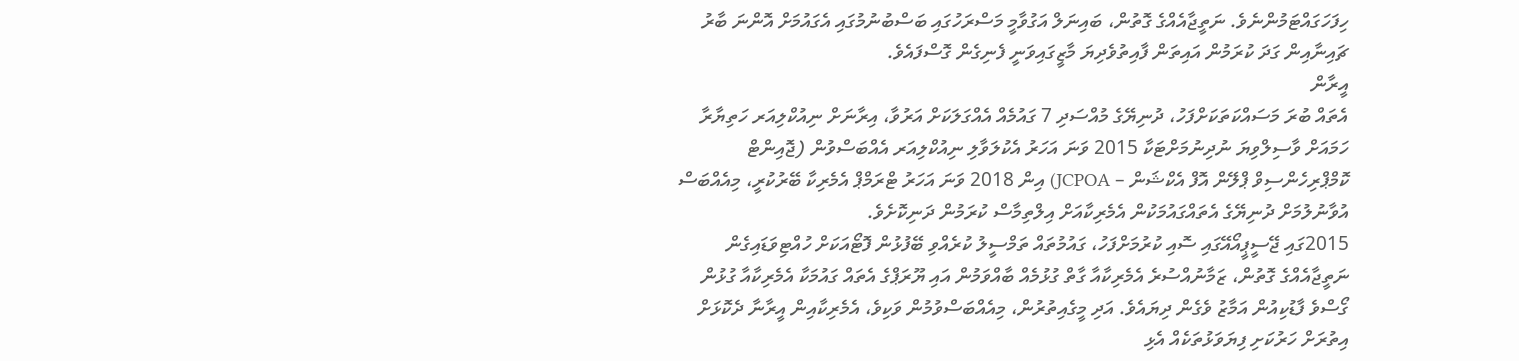ހިފަހަގައްޓަމުންނެވެ. ނަތީޖާއެއްގެ ގޮތުން، ބައިނަލް އަގުވާމީ މަސްރަހުގައި ބަސްބުނުމުގައި އެގައުމަށް އޮންނަ ބާރު ޗައިނާއިން ގަދަ ކުރަމުން އައިތަން ފާއިތުވެދިޔަ މާޒީގައިވަނީ ފެނިގެން ގޮސްފައެވެ.
އީރާން
އެތައް ބުރަ މަސައްކަތަކަށްފަހު، ދުނިޔޭގެ މުއްސަދި 7 ގައުމެއް އެއްގަލަކަށް އަރުވާ، އިރާނަށް ނިއުކްލިއަރ ހަތިޔާރާ ހަމައަށް ވާސިލްވިޔަ ނުދިނުމަށްޓަކާ 2015 ވަނަ އަހަރު އެކުލަވާލި ނިއުކްލިއަރ އެއްބަސްވުން (ޖޮއިންޓް ކޮމްޕްރިހެންސިވް ޕްލޭން އޮފް އެކްޝަން – JCPOA) އިން 2018 ވަނަ އަހަރު ޓްރަމްޕް އެމެރިކާ ބޭރުކުރީ، މިއެއްބަސް އުވާނުލުމަށް ދުނިޔޭގެ އެތައްގައުމަކުން އެމެރިކާއަށް އިލްތިމާސް ކުރަމުން ދަނިކޮށެވެ.
2015ގައި ޖޭސީޕީއޯއޭގައި ސޮއި ކުރުމަށްފަހު، ގައުމުތައް ތަމްސީލު ކުރެއްވި ބޭފުޅުން ފޮޓޯއަކަށް ހުއްޓިވަޑައިގެން
ނަތީޖާއެއްގެ ގޮތުން، ޒަމާނުއްސުރެ އެމެރިކާއާ ގާތް ގުޅުމެއް ބާއްވަމުން އައި ޔޫރަޕްގެ އެތައް ގައުމަކާ އެމެރިކާއާ ގުޅުން ގޯސްވެ ފާޑުކިއުން އަމާޒު ވެގެން ދިޔައެވެ. އަދި މީގެއިތުރުން، މިއެއްބަސްވުމުން ވަކިވެ، އެމެރިކާއިން އީރާނާ ދެކޮޅަށް އިތުރަށް ހަރުކަށި ފިޔަވަޅުތަކެއް އެޅި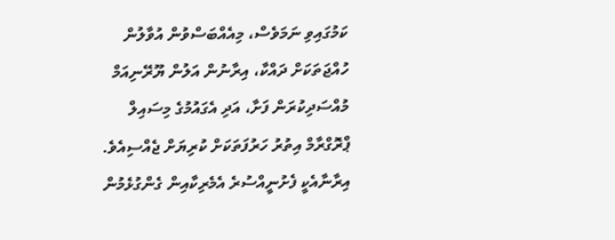ކަމުގައިވި ނަމަވެސް، މިއެއްބަސްވުން އުވާލުން ހުއްޖަތަކަށް ދައްކާ، އިރާނުން އަލުން ޔޫރޭނިއަމް މުއްސަދިކުރަން ފަށާ، އަދި އެގައުމުގެ މިސައިލް ޕްރޮގްރާމް އިތުރު ހަރުފަތަކަށް ކުރިޔަށް ޖެއްސިއެވެ.
އިރާނާއެކީ ފެށުނީއްސުރެ އެމެރިކާއިން ގެންގުޅެމުން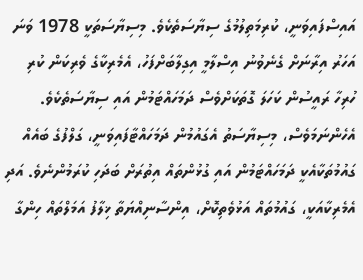އައިސްފައިވަނީ، ކުރިމަތިލުމުގެ ސިޔާސަތެކެވެ. މިސިޔާސަތަކީ 1978 ވަނަ އަހަރު އިރާނަށް ގެނެވުނު އިސްލާމީ އިގިލާބަށްފަހު، އެމެރިކާގެ ވެރިކަން ކުރި ހުރިހާ ރައީސުން ކަހަލަ ގޮތަކަށްވެސް ދަމަހައްޓަމުން އައި ސިޔާސަތެކެވެ. އެހެންނަމަވެސް، މިސިޔާސަތު އެގައުމުން ދަމަހައްޓާފައިވަނީ، ގަލްފުގެ ބައެއް ގައުމުތަކާއެކީ ދަމަހައްޓަމުން އައި ގުޅުންތައް އިތުރަށް ބަދަހި ކުރަމުންނެވެ. އަދި އެމެރިކާއަކީ، ގައުމުތައް އަޅުވެތިކޮށް، އިންސާނިއްޔަތާ ޚިލާފު އަމަލްތައް ހިންގާ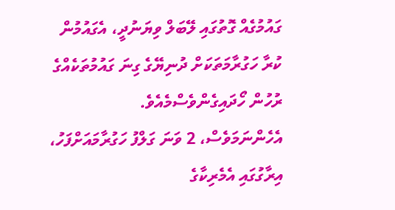ގައުމުގެއް ގޮތުގައި ލޭބަލް ވިޔަނުދީ، އެގައުމުން ކުރާ ހަގުރާމަތަކަށް ދުނިޔޭގެ ގިނަ ގައުމުތަކެއްގެ ރުހުން ހޯދައިގެންވެސްމެއެވެ.
އެހެންނަމަވެސް، 2 ވަނަ ގަލްފު ހަގުރާމައަށްފަހު، އިރާގުގައި އެމެރިކާގެ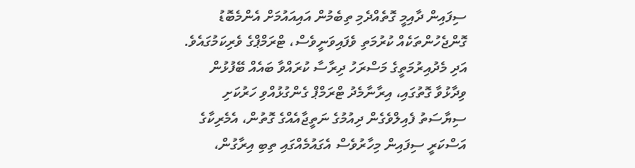ސިފައިން ދާއިމީ ގޮތެއްދެމި ތިބެމުން އައިއައުމަށް އެންމެބޮޑު ގޮންޖެހުންތަކެއް ކުރުމަތި ވެފައިވަނީވެސް، ޓްރަމްޕްގެ ވެރިކަމުގައެވެ. އަދި މެދުއިރުމަތީގެ މަސްރަހު ދިރާސާ ކުރައްވާ ބައެއް ބޭފުޅުން ވިދާޅުވާ ގޮތުގައި، އިރާނާމެދު ޓްރަމްޕް ގެންގުޅުއްވި ހަރުކަށި ސިޔާސަތު ފެއިލްވެގެން ދިއުމުގެ ނަތީޖާއެއްގެ ގޮތުން، އެމެރިކާގެ އަސްކަރީ ސިފައިން މިހާރުވެސް އެގައުމެއްގައި ތިބި އިރާގުން،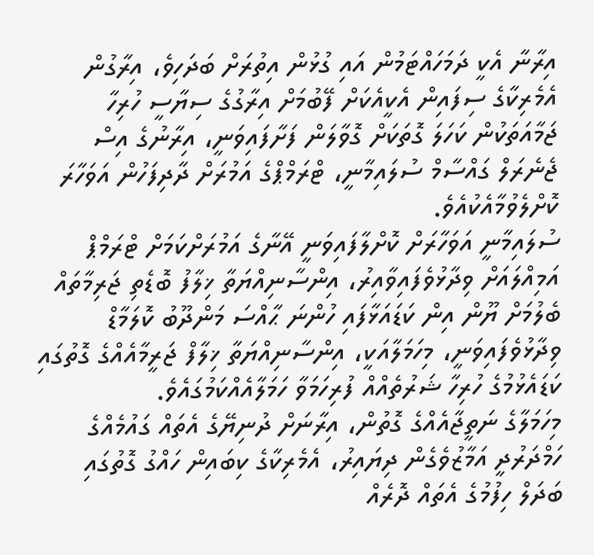އިރާނާ އެކީ ދަމަހައްޓަމުން އައި ގުޅުން އިތުރަށް ބަދަހިވެ، އިރާގުން އެމެރިކާގެ ސިފައިން އެކީއެކަށް ފޭބުމަށް އިރާގުގެ ސިޔާސީ ހުރިހާ ޖަމާއަތަކުން ކަހަލަ ގޮތަކަށް ގޮވާލަން ފަށާފައިވަނީ، އިރާނުގެ އިސް ޖެނެރަލް ގައްސާމް ސުލައިމާނީ، ޓްރަމްޕްގެ އަމުރަށް ދާދިފަހުން އަވަހާރަ ކޮށްލެވުމާއެކުއެވެ.
ސުލައިމާނީ އަވަހާރަށް ކޮށްލާފައިވަނީ އޭނާގެ އަމުރަށްކަމަށް ޓްރަމްޕް އަމިއްލައަށް ވިދާޅުވެފައިވާއިރު، އިންސާނިއްޔަތާ ޚިލާފު ބޮޑެތި ޖަރިމާތައް ބެލުމަށް ޔޫން އިން ކަޑައަޅާފައި ހުންނަ ޙާއްސަ މަންދޫބު ކޮލަމާޑް ވިދާޅުވެފައިވަނީ، މިހަމަލާއަކީ، އިންސާނިއްޔަތާ ޚިލާފް ޖަރީމާއެއްގެ ގޮތުގައި ކަޑައެޅުމުގެ ހުރިހާ ޝަރުތެއްއް ފުރިހަމަވާ ހަމަލާއެއްކަމުގައެވެ.
މިހަމަލާގެ ނަތީޖާއެއްގެ ގޮތުން، އިރާނަށް ދުނިޔޭގެ އެތައް ގައުމެއްގެ ހަމްދަރުދީ އަމާޒުވެގެން ދިޔައިރު، އެމެރިކާގެ ކިބައިން ހައްގު ގޮތުގައި ބަދަލް ހިފުމުގެ އެތައް ދޮރެއް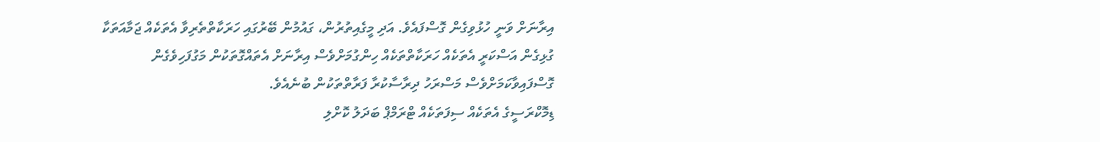އިރާނަށް ވަނީ ހުޅުވިގެން ގޮސްފައެވެ. އަދި މީގެއިތުރުން، ގައުމުން ބޭރުގައި ހަރަކާތްތެރިވާ އެތަކެއް ޖަމާއަތަކާ ގުޅިގެން އަސްކަރީ އެތަކެއް ހަރަކާތްތަކެއް ހިންގުމަށްވެސް އިރާނަށް އެތައްގޮތަކުން މަގުފަހިވެގެން ގޮސްފައިވާކަމަށްވެސް މަސްރަހު ދިރާސާކުރާ ފަރާތްތަކުން ބުނެއެވެ.
ޑިމޮކްރަސީގެ އެތަކެއް ސިފަތަކެއް ޓްރަމްޕް ބަދަލު ކޮށްލި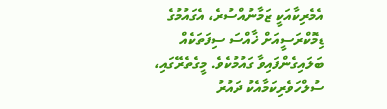އެމެރިކާއަކީ ޒަމާނުއްސުރެ، އެގައުމުގެ ޑިމޮކްރަސީއަށް ޚާއްސަ ސިފަތަކެއް ބަލައިގެންފައިވާ ގައުމުކެވެ. މީގެތެރޭގައި، ސުލްހަވެރިކަމާއެކު ދައުރު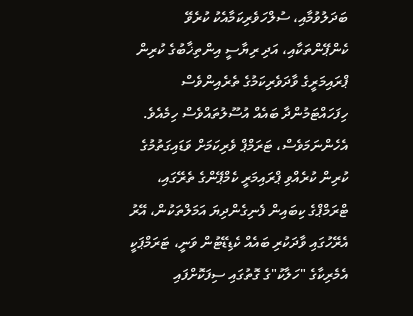ބަދަލުވުމާއި، ސުލްހަވެރިކަމާއެކު ކުރެވޭ ކެންޕޭންތަކާއި، އަދި ރިޔާސީ އިންތިޚާބުގެ ކުރިން ޕްރައިމަރީގެ ވާދަވެރިކަމުގެ ތެރެއިންވެސް ހިފަހައްޓަމުންދާ ބައެއް އުސޫލުތައްވެސް ހިމެއެވެ.
އެހެންނަމަވެސް، ޓަރަމްޕް ވެރިކަމަށް ވަޑައިގަތުމުގެ ކުރިން ކުރެއްވި ޕްރައިމަރީ ކެމްޕޭންގެ ތެރޭގައި، ޓްރަމްޕްގެ ކިބައިން ފެނިގެންދިޔަ އަމަލްތަކުން، އޭރު އެރޭހުގައި ވާދަކުރި ބައެއް ކެޑިޑޭޓުން ވަނީ، ޓަރަމްޕަކީ އެމެރިކާގެ "ހަލާކު"ގެ ގޮތުގައި ސިފަކޮށްފައި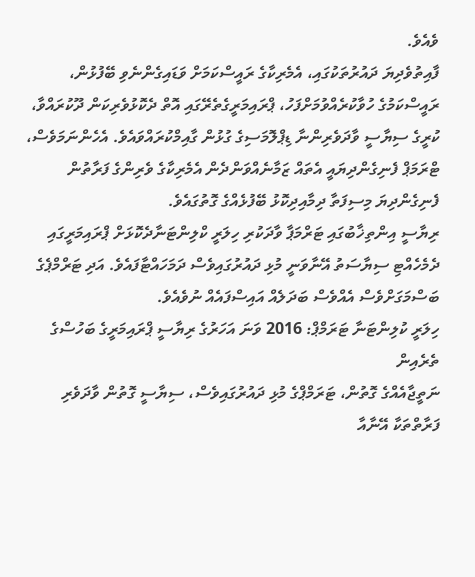ވެއެވެ.
ފާއިތުވެދިޔަ ދައުރުތަކުގައި، އެމެރިކާގެ ރައީސްކަމަށް ވަޑައިގެންނެވި ބޭފުޅުން، ރައީސްކަމުގެ ހުވާކުރެއްވުމަށްފަހު، ޕްރައިމަރީގެތެރޭގައި އޮތް ދެކޮޅުވެރިކަން ދޫކުރައްވާ، ކުރީގެ ސިޔާސީ ވާދަވެރިންނާ ޑިޕްލޮމަސިގެ ގުޅުން ގާއިމްކުރައްވައެވެ. އެހެންނަމަވެސް، ޓްރަމަޕް ފެނިގެންދިޔައީ އެތައް ޒަމާނެއްވަންދެން އެމެރިކާގެ ވެރިންގެ ފަރާތުން ފެނިގެންދިޔަ މިސިފަތާ ދިމާއިދިކޮޅު ބޭފުޅެއްގެ ގޮތުގައެވެ.
ރިޔާސީ އިންތިޚާބުގައި ޓަރްމަޕާ ވާދަކުރި ހިލަރީ ކްލިންޓަނާދެކޮޅަށް ޕްރައިމަރީގައި ދެމެހެއްޓި ސިޔާސަތު އޭނާވަނީ މުޅި ދައުރުގައިވެސް ދަމަހައްޓާފައެވެ. އަދި ޓަރްމްޕެގެ ބަސްމަގަށްވެސް އެއްވެސް ބަދަލެއް އައިސްފައެއް ނުވެއެވެ.
ހިލަރީ ކުލިންޓަނާ ޓަރަމްޕް: 2016 ވަނަ އަހަރުގެ ރިޔާސީ ޕްރައިމަރީގެ ބަހުސްގެ ތެރެއިން
ނަތީޖާއެއްގެ ގޮތުން، ޓަރަމްޕްގެ މުޅި ދައުރުގައިވެސް، ސިޔާސީ ގޮތުން ވާދަވެރި ފަރާތްތަކާ އޭނާއާ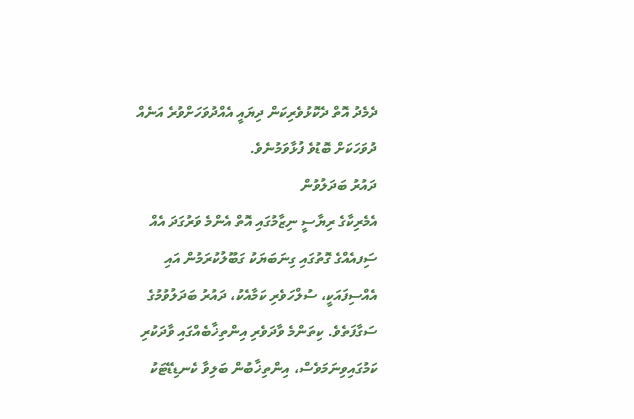ދެމެދު އޮތް ދެކޮޅުވެރިކަން ދިޔައީ އެއްދުވަހަށްވުރެ އަނެއް ދުވަހަކަށް ބޮޑުވެ ފުޅާވަމުނެވެ.
ދައުރު ބަދަލުވުން
އެމެރިކާގެ ރިޔާސީ ނިޒާމުގައި އޮތް އެންމެ ވަރުގަދަ އެއް ސިަފއެއްގެ ގޮތުގައި ގިނަބަޔަކު ގަބޫލުކުރަމުން އައި އެއްސިފައަކީ، ސުލްހަވެރި ކަމާއެކު، ދައުރު ބަދަލުވުމުގެ ސަގާފަތެވެ. ކިތަންމެ ވާދަވެރި އިންތިޚާބެއްގައި ވާދަކުރި ކަމުގައިވިނަމަވެސް، އިންތިޚާބުން ބަލިވާ ކެނޑިޑޭޓަކު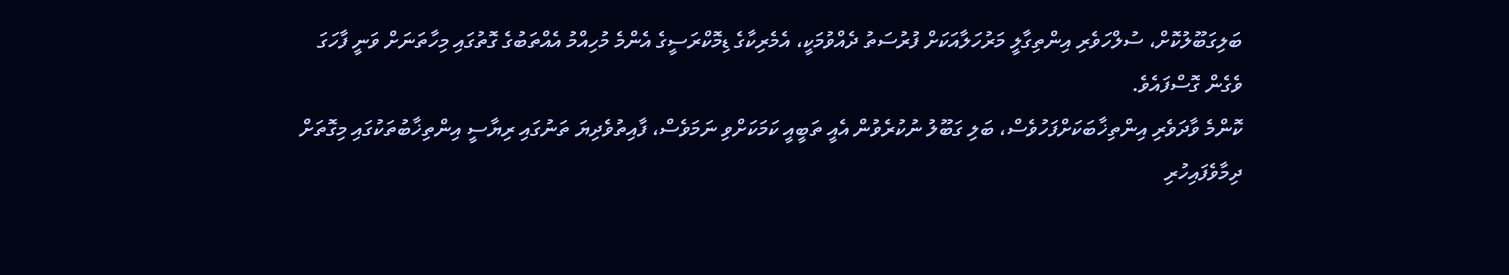ބަލިގަބޫލުކޮށް، ސުލްހަވެރި އިންތިގާލީ މަރުހަލާއަކަށް ފުރުސަތު ދެއްވުމަކީ، އެމެރިކާގެ ޑިމޮކްރަސީގެ އެންމެ މުހިއްމު އެއްތަބުގެ ގޮތުގައި މިހާތަނަށް ވަނީ ފާހަގަ ވެގެން ގޮސްފައެވެ.
ކޮންމެ ވާދަވެރި އިންތިޚާބަކަށްފަހުވެސް، ބަލި ގަބޫލު ނުކުރެވުން އެއީ ތަބީއީ ކަމަކަށްވި ނަމަވެސް، ފާއިތުވެދިޔަ ތަނުގައި ރިޔާސީ އިންތިޚާބުތަކުގައި މިގޮތަށް ދިމާވެފައިހުރި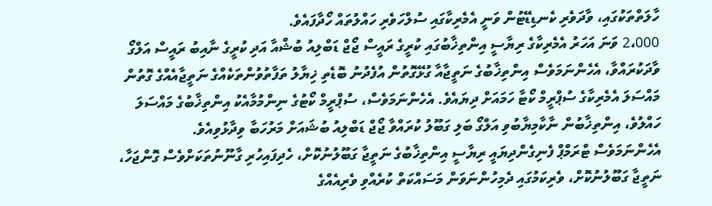ހާލަތްތަކުގައި، ވާދަވެރި ކެނޑިޑޭޓުން ވަނީ އެމެރިކާގައި ސުލްހަވެރި ހައްލުތައް ހޯދާފައެވެ.
2،000 ވަނަ އަހަރު އެމެރިކާގެ ރިޔާސީ އިންތިޚާބުގައި ކުރީގެ ރައީސް ޖޯޖް ޑަބްލިއު ބުޝްއާ އަދި ކުރީގެ ނާއިބު ރައީސް އަލްގޯ ވާދަކުރައްވާ، އެހެންނަމަވެސް އިންތިޚާބުގެ ނަތީޖާއާ ގުޅޭގޮތުން އުފެދުނު ބޮޑެތި ޚިޔާލު ތަފާތުވުންތަކެއްގެ ނަތީޖާއެއްގެ ގޮތުން މައްސަލަ އެމެރިކާގެ ސުޕްރީމް ކޯޓާ ހަމައަށް ދިޔައެވެ. އެހެންނަމަވެސް، ސުޕްރީމް ކޯޓުގެ ނިންމުމާއެކު އިންތިޚާބުގެ މައްސަލަ ހައްލުވެ، އިންތިޚާބުން ނާކާމިޔާބުވި އަލްގޯ ބަލި ގަބޫލު ކުރައްވާ ޖޯޖް ޑަބްލިއު ބުޝައަށް މަރުހަބާ ވިދާޅުވިއެވެ.
އެހެންނަމަވެސް ޓްރަމްޕް ފެނިގެންދިޔައީ ރިޔާސީ އިންތިޚާބުގެ ނަތީޖާ ގަބޫލުނުކޮށް، ހެދިފައިހުރި ގާނޫނުތަކަށްވެސް ގޮންޖަހާ، ނަތީޖާ ގަބޫލުނުކޮށް، ވެރިކަމުގައި ދެމިހުންނަވަން މަސައްކަތް ކުރެއްވި ވެރިއެއްގެ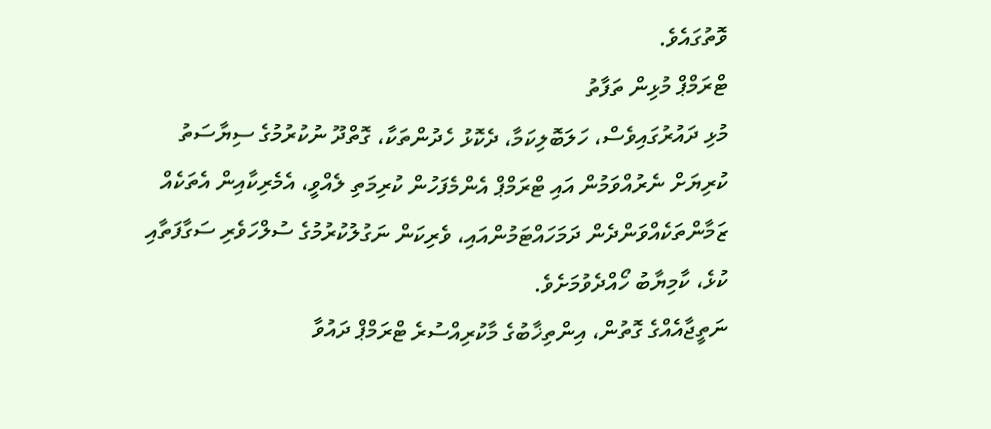ވޮތުގައެވެ.
ޓްރަމްޕް މުޅިން ތަފާތު
މުޅި ދައުރުގައިވެސް، ހަލަބޮލިކަމާ، ދެކޮޅު ހެދުންތަކާ، ގޮތްދޫ ނުކުރުމުގެ ސިޔާސަތު ކުރިޔަށް ނެރުއްވަމުން އައި ޓްރަމްޕް އެންމެފަހުން ކުރިމަތި ލެއްވީ، އެމެރިކާއިން އެތަކެއް ޒަމާންތަކެއްވަންދެން ދަމަހައްޓަމުންއައި، ވެރިކަން ނަގުލުކުރުމުގެ ސުލްހަވެރި ސަގާފަތާއި ކުޅެ، ކާމިޔާބު ހޯއްދެވުމަށެވެ.
ނަތީޖާއެއްގެ ގޮތުން، އިންތިޚާބުގެ މާކުރިއްސުރެ ޓްރަމްޕް ދައުވާ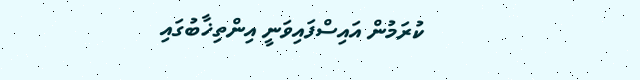ކުރަމުން އައިސްފައިވަނީ އިންތިޚާބުގައި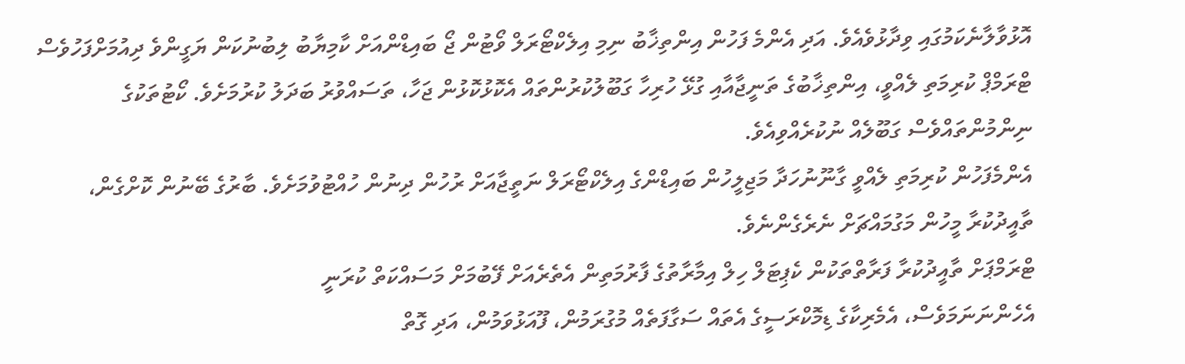އޮޅުވާލާނެކަމުގައި ވިދާޅުވެއެވެ. އަދި އެންމެ ފަހުން އިންތިޚާބު ނިމި އިލެކްޓޯރަލް ވޯޓުން ޖޯ ބައިޑްންއަށް ކާމިޔާބު ލިބުނުކަން ޔަގީންވެ ދިއުމަށްފަހުވެސް ޓްރަމްޕް ކުރިމަތި ލެއްވީ، އިންތިޚާބުގެ ތަނީޖާއާއި ގުޅޭ ހުރިހާ ގަބޫލުކުރުންތައް އެކޮޅުކޮޅުން ޖަހާ، ތަސައްވުރު ބަދަލު ކުރުމަށެވެ. ކޯޓުތަކުގެ ނިންމުންތައްވެސް ގަބޫލެއް ނުކުރެއްވިއެވެ.
އެންމެފަހުން ކުރިމަތި ލެއްވީ ގާނޫނުހަދާ މަޖިލީހުން ބައިޑްންގެ އިލެކްޓޯރަލް ނަތީޖާއަށް ރުހުން ދިނުން ހުއްޓުވުމަށެވެ. ބާރުގެ ބޭނުން ކޮށްގެން، ތާއީދުކުރާ މީހުން މަގުމައްޗަށް ނެރެގެންނެވެ.
ޓްރަމްޕަށް ތާއީދުކުރާ ފަރާތްތަކުން ކެޕިޓަލް ހިލް އިމާރާތުގެ ފާރުމަތިން އެތެރެއަށް ފޭބުމަށް މަސައްކަތް ކުރަނީ
އެހެންނަނަމަވެސް، އެމެރިކާގެ ޑިމޮކްރަސީގެ އެތައް ސަގާފަތެއް މުގުރަމުން، ފޫއަޅުވަމުން، އަދި ގޮތް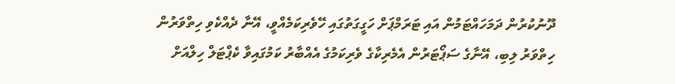ދޫނުކުރުން ދަމަހައްޓަމުން އައި ޓަރަމްޕަށް ހަގީގަތުގައި ހޭވެރިކަމެއްވީ، އޭނާ ދެއްކެވި ހިތްވަރުން ހިތްވަރު ލިބި، އޭނާގެ ސަޕޯޓަރުން އެމެރިކާގެ ވެރިކަމުގެ އެއްބާރު ކަމުގައިވާ ކެޕްޓަލް ހިލްއަށް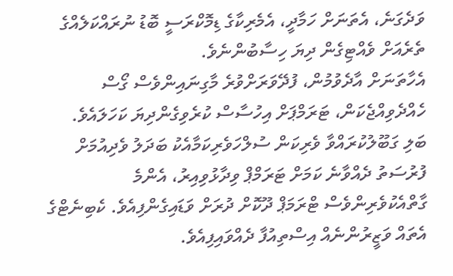ވަދެގަނެ، އެތަނަށް ހަމާދީ، އެމެރިކާގެ ޑިމޮކްރަސީ ބޮޑު ނުރައްކަލެއްގެ ތެރެއަށް ވެއްޓިގެން ދިޔަ ހިސާބުންނެވެ.
އެހާތަނަށް އާދެވުމުން، ފުދޭވަރަށްވުރެ މާގިނައިންވެސް ގޯސް ހެއްދެވިއްޖެކަން، ޓަރަމްޕަށް އިހުސާސް ކުރެވިގެންދިޔަ ކަހަލައެވެ. ބަލި ގަބޫލުކުރައްވާ ވެރިކަން ސުލްހަވެރިކަމާއެކު ބަދަލު ވެދިއުމަށް ފުރުސަތު ދެއްވާނެ ކަމަށް ޓަރަމްޕް ވިދާޅުވިއިރު، އެންމެ ގާތްއެކުވެރިންވެސް ޓްރަމަޕް ދޫކޮށް ދުރަށް ވަޑައިގެންފިއެވެ. ކެބިނެޓްގެ އެތައް ވަޒީރުންނެއް އިސްތިއުފާ ދެއްވައިފިއެވެ.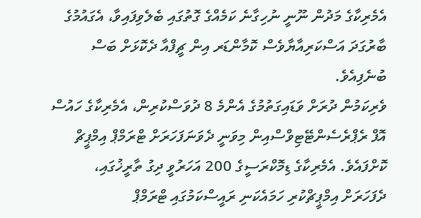އެމެރިކާގެ މަދުން ނޫނީ ނުހިގާނެ ކަމެއްގެ ގޮތުގައި ބެލެވިފައިވާ، އެގައުމުގެ ބާރުގަދަ އަސްކަރިއާޔާވެސް ކޮމާންޑަރ އިން ޗީފްއާ ދެކޮޅަށް ބަސް ބުނެފިއެވެ.
ވެރިކަމުން ދުރަށް ވަޑައިގަތުމުގެ އެންމެ 8 ދުވަސްކުރިން، އެމެރިކާގެ ހައުސް އޮފް ރެޕްރެސެންޓޭޓިވްސްއިން މިވަނީ ދެވަނަފަހަރަށް ޓްރަމްޕް އިމްޕީޗް ކޮށްފައެވެ. އެމެރިކާގެ ޑިމޮކްރަސީގެ 200 އަހަރުވީ ދިގު ތާރީޚުގައި، ދެފަހަރަށް އިމްޕީޗްކުރި ހަމައެކަނި ރައީސްކަމުގައި ޓްރަމްޕް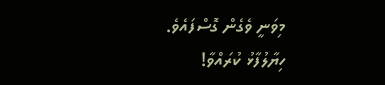މިވަނީ ވެގެން ގޮސްފައެވެ.
ހިޔާލުފާޅު ކުރައްވާ!